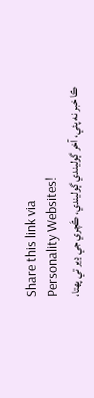Share this link via
Personality Websites!
ڪا خبر نه پئي، آخر ڳوليندي ڳوليندي، ڪَچري جي ڍير تي پهتا،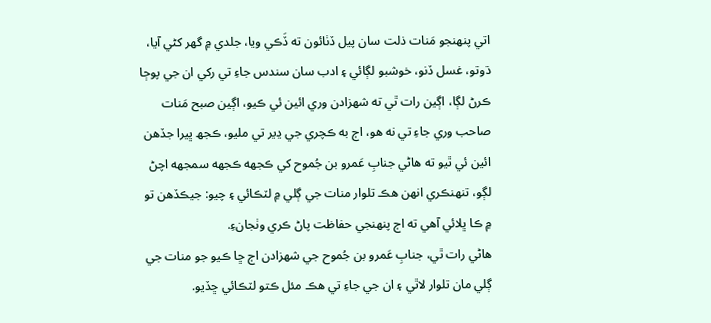اتي پنهنجو مَنات ذلت سان پيل ڏٺائون ته ڏَڪي ويا، جلدي ۾ گهر کڻي آيا، ڌوتو، غسل ڏنو، خوشبو لڳائي ۽ ادب سان سندس جاءِ تي رکي ان جي پوڄا ڪرڻ لڳا، اڳين رات ٿي ته شهزادن وري ائين ئي ڪيو، اڳين صبح مَنات صاحب وري جاءِ تي نه هو، اڄ به ڪچري جي ڍير تي مليو، ڪجھ ڀيرا جڏهن ائين ئي ٿيو ته هاڻي جنابِ عَمرو بن جُموح کي ڪجهه ڪجهه سمجهه اچڻ لڳو، تنهنڪري انهن هڪ تلوار منات جي ڳلي ۾ لٽڪائي ۽ چيو: جيڪڏهن تو ۾ ڪا ڀلائي آهي ته اڄ پنهنجي حفاظت پاڻ ڪري وٺجانءِ.
هاڻي رات ٿي، جنابِ عَمرو بن جُموح جي شهزادن اڄ ڇا ڪيو جو منات جي ڳلي مان تلوار لاٿي ۽ ان جي جاءِ تي هڪ مئل ڪتو لٽڪائي ڇڏيو.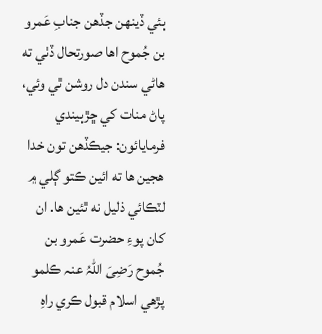ٻئي ڏينهن جڏهن جنابِ عَمرو بن جُموح اها صورتحال ڏٺي ته هاڻي سندن دل روشن ٿي وئي، پاڻ منات کي ڇڙٻيندي فرمايائون: جيڪڏهن تون خدا هجين ها ته ائين ڪتو ڳلي ۾ لٽڪائي ذليل نه ٿئين ها. ان کان پوءِ حضرت عَمرو بن جُموح رَضِیَ اللہُ عنہ ڪلمو پڙهي اسلام قبول ڪري راهِ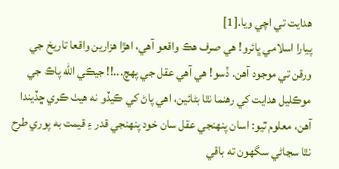هدايت تي اچي ويا.[1]
پيارا اسلامي ڀائرو! هي صرف هڪ واقعو آهي، اهڙا هزارين واقعا تاريخ جي ورقن تي موجود آهن. ڏسو! هي آهي عقل جي پهچ...!! جيڪي الله پاڪ جي موڪليل هدايت کي رهنما نٿا بڻائين، اهي پاڻ کي ڪيڏو نه هيٺ ڪري ڇڏيندا آهن، معلوم ٿيو: اسان پنهنجي عقل سان خود پنهنجي قدر ۽ قيمت به پوري طرح نٿا سڃاڻي سگهون ته باقي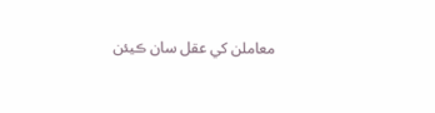معاملن کي عقل سان ڪيئن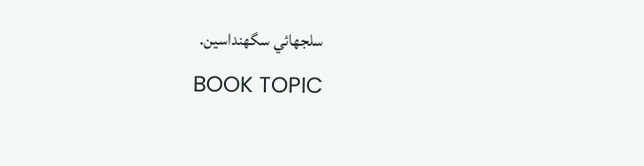سلجهائي سگهنداسين.
BOOK TOPIC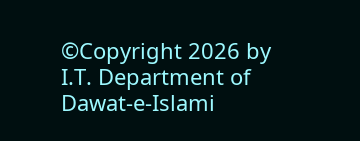©Copyright 2026 by I.T. Department of Dawat-e-Islami